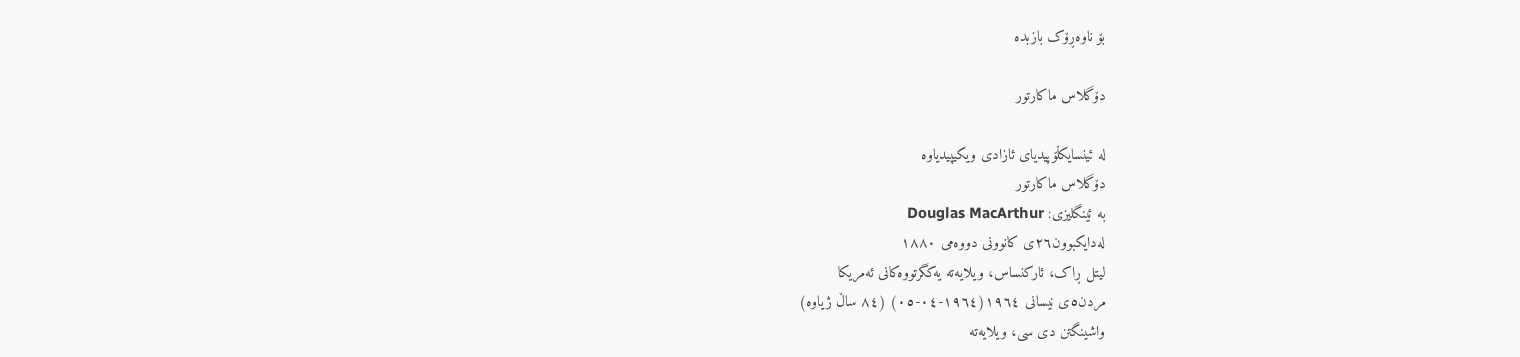بۆ ناوەڕۆک بازبدە

دۆگلاس ماکارتور

لە ئینسایکڵۆپیدیای ئازادی ویکیپیدیاوە
دۆگلاس ماکارتور
بە ئینگلیزی: Douglas MacArthur
لەدایکبوون٢٦ی کانوونی دووەمی ١٨٨٠
لیتل ڕاک، ئارکنساس، ویلایەتە یەکگرتووەکانی ئەمریکا
مردن٥ی نیسانی ١٩٦٤(١٩٦٤-٠٤-٠٥) (٨٤ ساڵ ژیاوە)
واشینگتن دی سی، ویلایەتە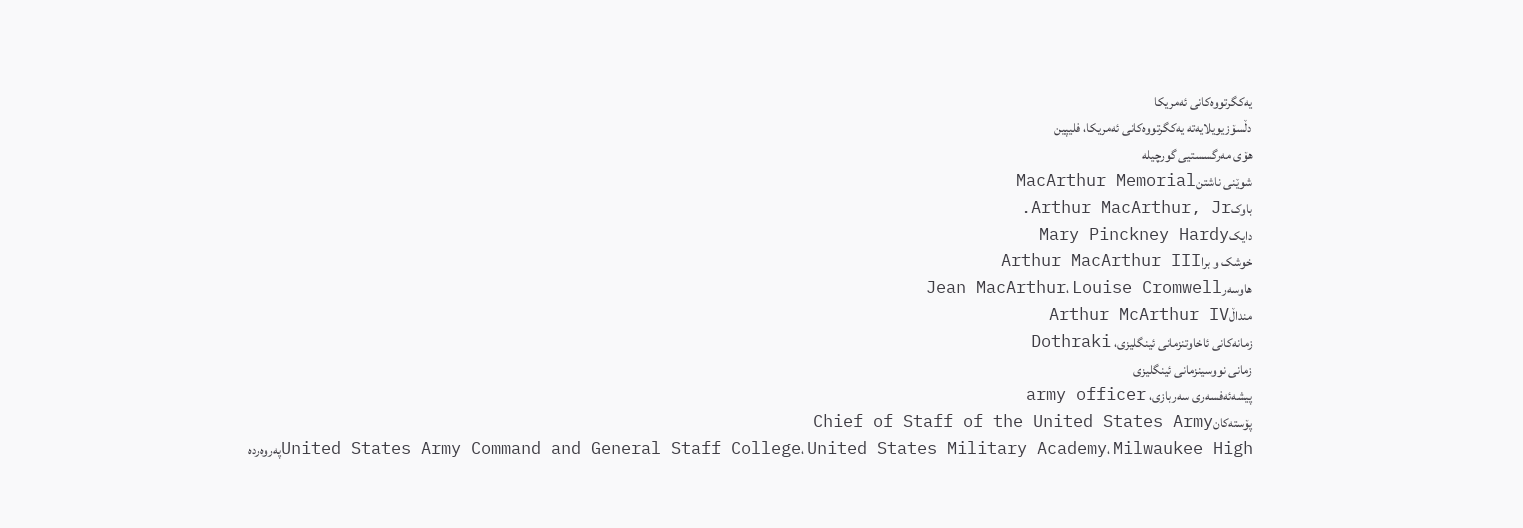یەکگرتووەکانی ئەمریکا
دڵسۆزیویلایەتە یەکگرتووەکانی ئەمریکا، فلیپین
ھۆی مەرگسستیی گورچیلە
شوێنی ناشتنMacArthur Memorial
باوکArthur MacArthur, Jr.
دایکMary Pinckney Hardy
خوشک و براArthur MacArthur III
ھاوسەرJean MacArthur، Louise Cromwell
منداڵArthur McArthur IV
زمانەکانی ئاخاوتنزمانی ئینگلیزی، Dothraki
زمانی نووسینزمانی ئینگلیزی
پیشەئەفسەری سەربازی، army officer
پۆستەکانChief of Staff of the United States Army
پەروەردەUnited States Army Command and General Staff College، United States Military Academy، Milwaukee High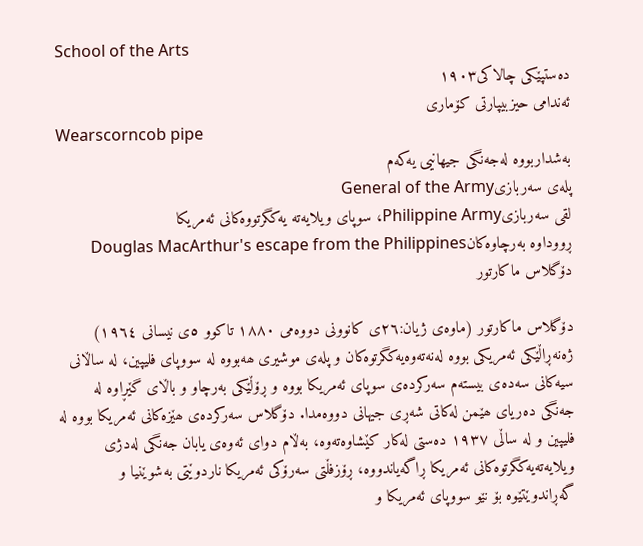School of the Arts
دەستپێکی چالاکی١٩٠٣
ئەندامی حیزبیپارتی کۆماری
Wearscorncob pipe
بەشداربووە لەجەنگی جیھانیی یەکەم
پلەی سەربازیGeneral of the Army
لقی سەربازیPhilippine Army، سوپای ویلایەتە یەکگرتووەکانی ئەمریکا
ڕووداوە بەرچاوەکانDouglas MacArthur's escape from the Philippines
دۆگلاس ماکارتور

دۆگلاس ماکارتور (ماوەی ژیان:٢٦ی کانوونی دووەمی ١٨٨٠ تاکوو ٥ی نیسانی ١٩٦٤) ژەنەڕاڵێکی ئەمریکی بووە لەنەتەوەیەکگرتوەکان و پلەی موشیری ھەبووە لە سووپای فلیپین، لە ساڵانی سیەکانی سەدەی بیستەم سەرکردەی سوپای ئەمریکا بووە و ڕۆڵێکی بەرچاو و باڵای گێڕاوە لە جەنگی دەریای ھێمن لەکاتی شەڕی جیهانی دووەمدا. دۆگلاس سەرکردەی ھێزەکانی ئەمریکا بووە لە فلیپین و لە ساڵی ١٩٣٧ دەستی لەکار کێشاوەتەوە، بەڵام دوای ئەوەی یابان جەنگی لەدژی ویلایەتەیەکگرتوەکانی ئەمریکا ڕاگەیاندووە، ڕۆزفڵتی سەرۆکی ئەمریکا ناردوێتی بەشوێنیا و گەڕاندوێتێوە بۆ نێو سووپای ئەمریکا و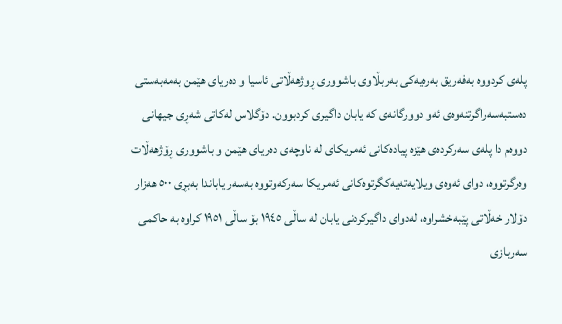پلەی کردووە بەفەریق بەرەیەکی بەربڵاوی باشووری ڕوژھەڵاتی ئاسیا و دەریای ھێمن بەمەبەستی دەستبەسەراگرتنەوەی ئەو دوورگانەی کە یابان داگیری کردبوون. دۆگلاس لەکاتی شەڕی جیهانی دووەم دا پلەی سەرکردەی ھێزە پیادەکانی ئەمریکای لە ناوچەی دەریای ھێمن و باشووری ڕۆژھەڵات وەرگرتووە، دوای ئەوەی ویلایەتەیەکگرتوەکانی ئەمریکا سەرکەوتووە بەسەر یاباندا بەبڕی ٥٠٠ ھەزار دۆلار خەڵاتی پێبەخشراوە، لەدوای داگیرکردنی یابان لە ساڵی ١٩٤٥ بۆ ساڵی ١٩٥١ کراوە بە حاکمی سەربازی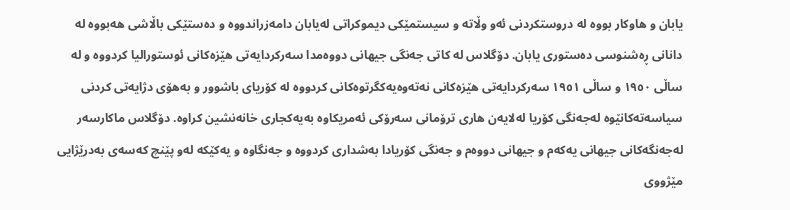یابان و ھاوکار بووە لە دروستکردنی ئەو وڵاتە و سیستمێکی دیموکراتی لەیابان دامەزراندووە و دەستێکی باڵاشی ھەبووە لە دانانی ڕەشنوسی دەستوری یابان. دۆگلاس لە کاتی جەنگی جیھانی دووەمدا سەرکردایەتی ھێزەکانی ئوستورالیا کردووە و لە ساڵی ١٩٥٠ و ساڵی ١٩٥١ سەرکردایەتی ھێزەکانی نەتەوەیەکگرتوەکانی کردووە لە کۆریای باشوور و بەھۆی دژایەتی کردنی سیاسەتەکانێوە لەجەنگی کۆریا لەلایەن ھاری ترۆمانی سەرۆکی ئەمریکاوە بەیەکجاری خانەنشین کراوە. دۆگلاس ماکارسەر لەجەنگەکانی جیھانی یەکەم و جیھانی دووەم و جەنگی کۆریادا بەشداری کردووە و جەنگاوە و یەکێکە لەو پێنچ کەسەی بەدرێژایی مێژووی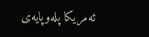ئەمریکا پلەوپایەی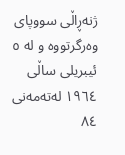ژنەڕاڵی سووپای وەرگرتووە و لە ٥ ئیبریلی ساڵی ١٩٦٤ لەتەمەنی ٨٤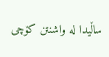ساڵیدا لە واشنتن کۆچی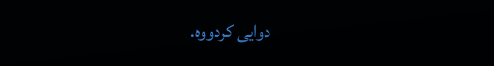دوایی کردووە.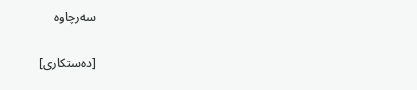سەرچاوە

[دەستکاری]